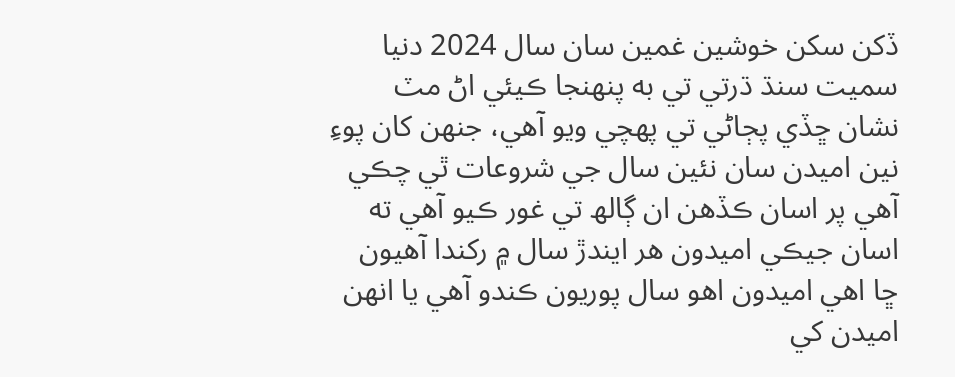ڏکن سکن خوشين غمين سان سال 2024 دنيا سميت سنڌ ڌرتي تي به پنهنجا ڪيئي اڻ مٽ نشان ڇڏي پڄاڻي تي پهچي ويو آھي، جنهن کان پوءِ نين اميدن سان نئين سال جي شروعات ٿي چڪي آھي پر اسان ڪڏهن ان ڳالھ تي غور ڪيو آھي ته اسان جيڪي اميدون هر ايندڙ سال ۾ رکندا آھيون ڇا اهي اميدون اهو سال پوريون ڪندو آھي يا انهن اميدن کي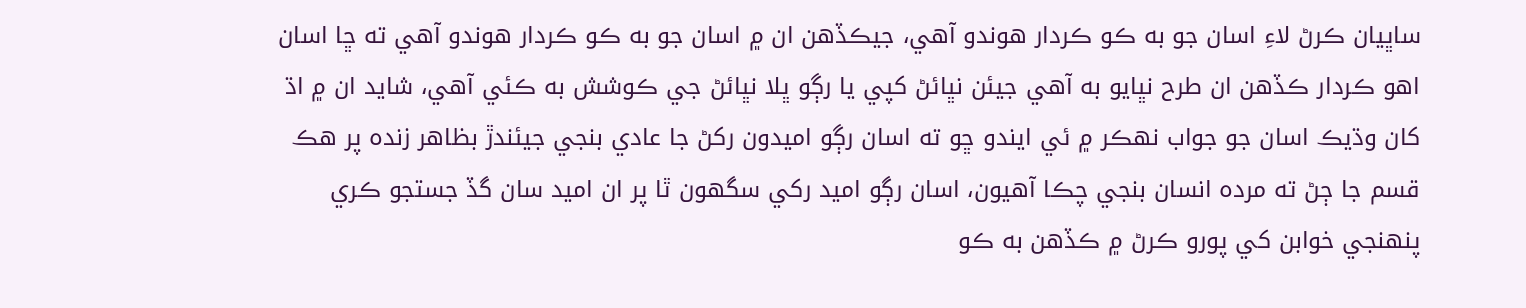ساڀيان ڪرڻ لاءِ اسان جو به ڪو ڪردار هوندو آھي، جيڪڏهن ان ۾ اسان جو به ڪو ڪردار هوندو آھي ته ڇا اسان اهو ڪردار ڪڏهن ان طرح نڀايو به آھي جيئن نڀائڻ کپي يا رڳو ڀلا نڀائڻ جي ڪوشش به ڪئي آھي، شايد ان ۾ اڌ کان وڌيڪ اسان جو جواب نهڪر ۾ ئي ايندو ڇو ته اسان رڳو اميدون رکڻ جا عادي بنجي جيئندڙ بظاهر زنده پر هڪ قسم جا ڄڻ ته مرده انسان بنجي چڪا آھيون، اسان رڳو اميد رکي سگهون ٿا پر ان اميد سان گڏ جستجو ڪري پنهنجي خوابن کي پورو ڪرڻ ۾ ڪڏهن به ڪو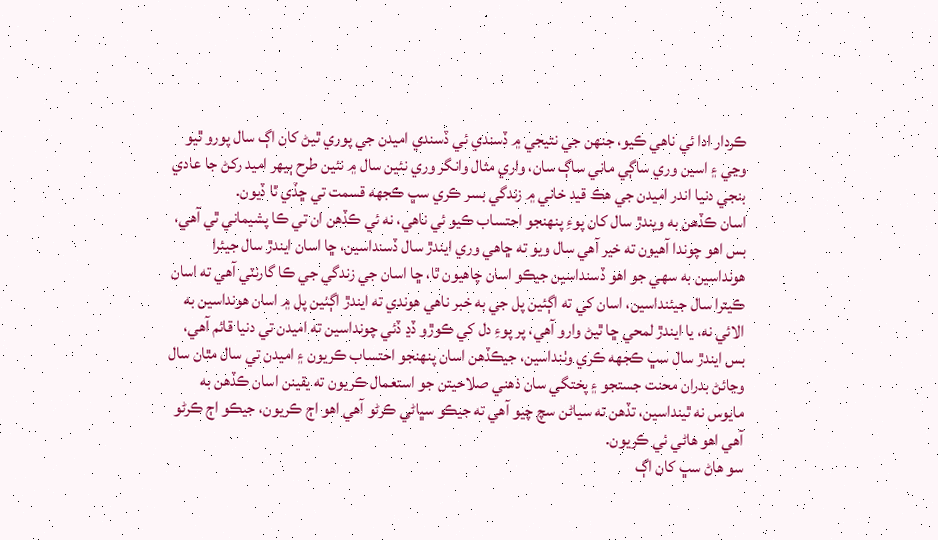ڪردار ادا ئي ناهي ڪيو، جنهن جي نتيجي ۾ ڏسندي ئي ڏسندي اميدن جي پوري ٿيڻ کان اڳ سال پورو ٿيو وڃي ۽ اسين وري ساڳي ماني ساڳ سان، واري مثال وانگر وري نئين سال ۾ نئين طرح ٻيھر اميد رکڻ جا عادي بنجي دنيا اندر اميدن جي هڪ قيد خاني ۾ زندگي بسر ڪري سڀ ڪجهه قسمت تي ڇڏي ٿا ڏيون.
اسان ڪڏهن به ويندڙ سال کان پوءِ پنهنجو احتساب ڪيو ئي ناهي، نه ئي ڪڏهن ان تي ڪا پشيماني ٿي آھي، بس اهو چوندا آھيون ته خير آھي سال ويو ته ڇاهي وري ايندڙ سال ڏسنداسين، ڇا اسان ايندڙ سال جيئرا هونداسين به سھي جو اهو ڏسنداسين جيڪو اسان چاهيون ٿا، ڇا اسان جي زندگي جي ڪا گارنٽي آھي ته اسان ڪيترا سال جيئنداسين، اسان کي ته اڳئين پل جي به خبر ناهي هوندي ته ايندڙ اڳئين پل ۾ اسان هونداسين به الائي نه، يا ايندڙ لمحي ڇا ٿيڻ وارو آھي، پر پوءِ دل کي ڪوڙو ڏڍ ڏئي چونداسين ته اميدن تي دنيا قائم آھي، بس ايندڙ سال سڀ ڪجهه ڪري وٺنداسين، جيڪڏهن اسان پنهنجو احتساب ڪريون ۽ اميدن تي سال مٿان سال وڃائڻ بدران محنت جستجو ۽ پختگي سان ذھني صلاحيتن جو استعمال ڪريون ته يقينن اسان ڪڏهن به مايوس نه ٿينداسين، تڏهن ته سياڻن سچ چيو آھي ته جيڪو سڀاڻي ڪرڻو آھي اهو اڄ ڪريون، جيڪو اڄ ڪرڻو آھي اهو هاڻي ئي ڪريون.
سو هاڻ سڀ کان اڳ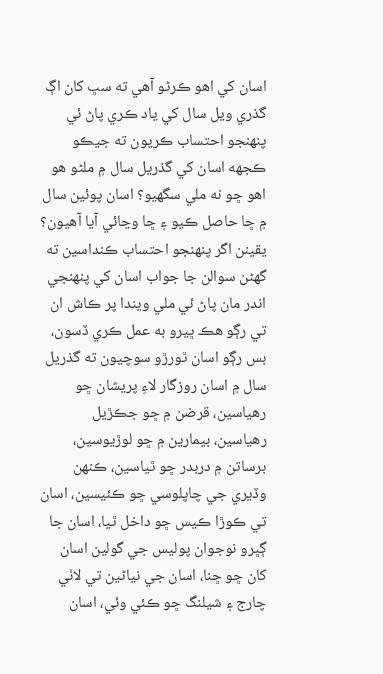اسان کي اهو ڪرڻو آھي ته سڀ کان اڳ گذري ويل سال کي ياد ڪري پاڻ ئي پنهنجو احتساب ڪريون ته جيڪو ڪجهه اسان کي گذريل سال ۾ ملڻو هو اهو ڇو نه ملي سگهيو؟ اسان پوئين سال ۾ ڇا حاصل ڪيو ۽ ڇا وڃائي آيا آھيون؟ يقينن اگر پنهنجو احتساب ڪنداسين ته گهڻن سوالن جا جواب اسان کي پنهنجي اندر مان پاڻ ئي ملي ويندا پر ڪاش ان تي رڳو هڪ ڀيرو به عمل ڪري ڏسون، بس رڳو اسان ٿورڙو سوچيون ته گذريل سال ۾ اسان روزگار لاءِ پريشان ڇو رهياسين، قرضن ۾ ڇو جڪڙيل رهياسين، بيمارين ۾ ڇو لوڙيوسين، برساتن ۾ دربدر ڇو ٿياسين، ڪنهن وڏيري جي چاپلوسي ڇو ڪئيسين، اسان تي ڪوڙا ڪيس ڇو داخل ٿيا، اسان جا ڳڀرو نوجوان پوليس جي گولين اسان کان ڇو ڇنا، اسان جي نياڻين تي لاٺي چارج ۽ شيلنگ ڇو ڪئي وئي، اسان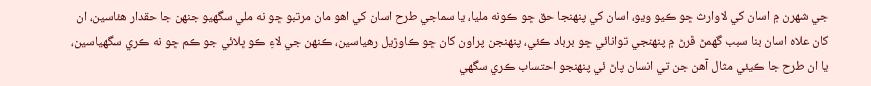جي شھرن ۾ اسان کي لاوارث ڇو ڪيو ويو، اسان کي پنهنجا حق ڇو ڪونه مليا، يا سماجي طرح اسان کي اهو مان مرتبو ڇو نه ملي سگهيو جنهن جا حقدار هئاسين، ان کان علاه اسان بنا سبب گهمڻ ڦرڻ ۾ پنهنجي توانائي ڇو برباد ڪئي، پنهنجن پراون کان ڇو ڪاوڙيل رهياسين، ڪنهن جي لاءِ ڪو ڀلائي جو ڪم ڇو نه ڪري سگهياسين، يا ان طرح جا ڪيئي مثال آھن جن تي انسان پاڻ ئي پنهنجو احتساب ڪري سگهي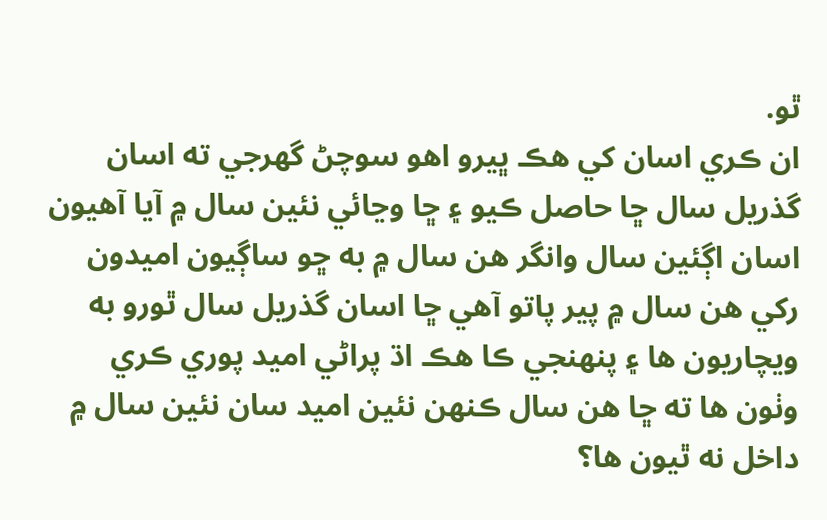ٿو.
ان ڪري اسان کي هڪ ڀيرو اهو سوچڻ گهرجي ته اسان گذريل سال ڇا حاصل ڪيو ۽ ڇا وڃائي نئين سال ۾ آيا آھيون اسان اڳئين سال وانگر هن سال ۾ به ڇو ساڳيون اميدون رکي هن سال ۾ پير پاتو آھي ڇا اسان گذريل سال ٿورو به ويچاريون ها ۽ پنهنجي ڪا هڪ اڌ پراڻي اميد پوري ڪري وٺون ها ته ڇا هن سال ڪنهن نئين اميد سان نئين سال ۾ داخل نه ٿيون ها؟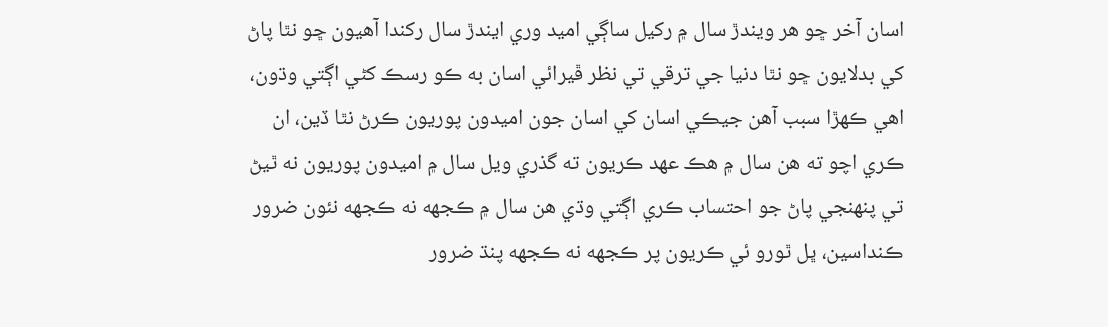اسان آخر ڇو هر ويندڙ سال ۾ رکيل ساڳي اميد وري ايندڙ سال رکندا آھيون ڇو نٿا پاڻ کي بدلايون ڇو نٿا دنيا جي ترقي تي نظر ڦيرائي اسان به ڪو رسڪ کڻي اڳتي وڌون، اهي ڪھڙا سبب آھن جيڪي اسان کي اسان جون اميدون پوريون ڪرڻ نٿا ڏين، ان ڪري اچو ته هن سال ۾ هڪ عهد ڪريون ته گذري ويل سال ۾ اميدون پوريون نه ٿيڻ تي پنهنجي پاڻ جو احتساب ڪري اڳتي وڌي هن سال ۾ ڪجهه نه ڪجهه نئون ضرور ڪنداسين، ڀل ٿورو ئي ڪريون پر ڪجهه نه ڪجهه پنڌ ضرور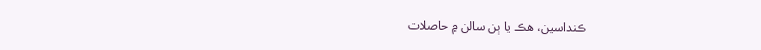ڪنداسين، هڪ يا ٻن سالن ۾ حاصلات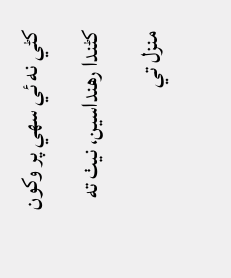کڻي نه ئي سھي پر وکون کڻندا رهنداسين، نيٺ ته منزل تي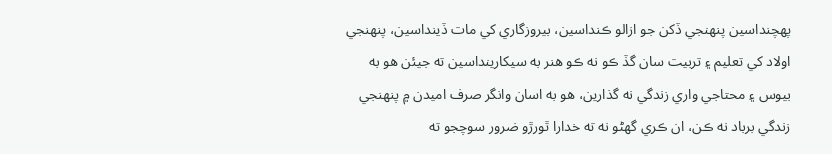پهچنداسين پنهنجي ڏکن جو ازالو ڪنداسين، بيروزگاري کي مات ڏينداسين، پنهنجي اولاد کي تعليم ۽ تربيت سان گڏ ڪو نه ڪو هنر به سيکارينداسين ته جيئن هو به بيوس ۽ محتاجي واري زندگي نه گذارين، هو به اسان وانگر صرف اميدن ۾ پنهنجي زندگي برباد نه ڪن، ان ڪري گهڻو نه ته خدارا ٿورڙو ضرور سوچجو ته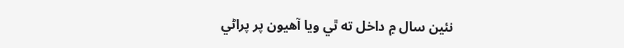نئين سال ۾ داخل ته ٿي ويا آھيون پر پراڻي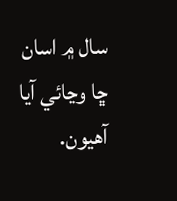سال ۾ اسان ڇا وڃائي آيا آھيون.